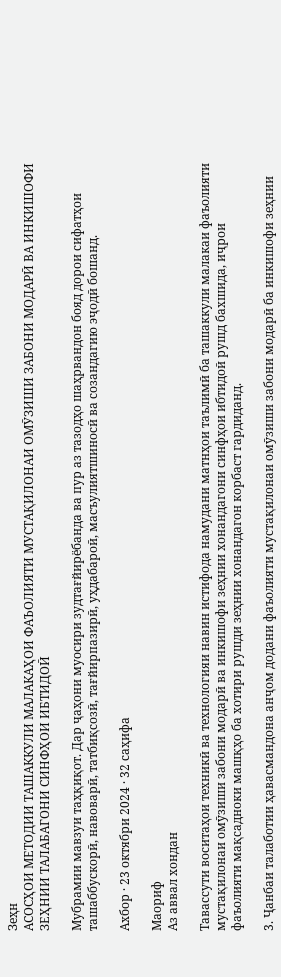Зеҳн
АСОСҲОИ МЕТОДИИ ТАШАККУЛИ МАЛАКАҲОИ ФАЪОЛИЯТИ МУСТАҚИЛОНАИ ОМӮЗИШИ ЗАБОНИ МОДАРӢ ВА ИНКИШОФИ ЗЕҲНИИ ТАЛАБАГОНИ СИНФҲОИ ИБТИДОӢ

Мубрамии мавзуи таҳқиқот. Дар ҷаҳони муосири зудтағйирёбанда ва пур аз тазодҳо шаҳрвандон бояд дорои сифатҳои ташаббускорӣ, навоварӣ, татбиқсозӣ, тағйирпазирӣ, уҳдабароӣ, масъулиятшиносӣ ва созандагию эҷодӣ бошанд.

Ахбор · 23 октябри 2024 · 32 саҳифа

Маориф
Аз аввал хондан

Тавассути воситаҳои техникӣ ва технологияи навин истифода намудани матнҳои таълимӣ ба ташаккули малакаи фаъолияти мустақилонаи омӯзиши забони модарӣ ва инкишофи зеҳнии хонандагони синфҳои ибтидоӣ рушд бахшида, иҷрои фаъолияти мақсадноки машқҳо ба хотири рушди зеҳнии хонандагон корбаст гардиданд.

3. Ҷанбаи талаботии ҳавасмандона анҷом додани фаъолияти мустақилонаи омӯзиши забони модарӣ ба инкишофи зеҳнии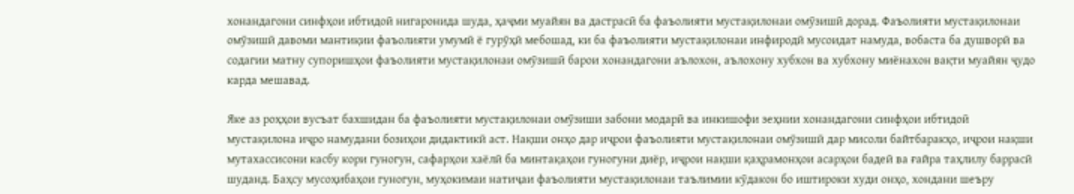хонандагони синфҳои ибтидоӣ нигаронида шуда, ҳаҷми муайян ва дастрасӣ ба фаъолияти мустақилонаи омӯзишӣ дорад. Фаъолияти мустақилонаи омӯзишӣ давоми мантиқии фаъолияти умумӣ ё гурӯҳӣ мебошад, ки ба фаъолияти мустақилонаи инфиродӣ мусоидат намуда, вобаста ба душворӣ ва содагии матну супоришҳои фаъолияти мустақилонаи омӯзишӣ барои хонандагони аълохон, аълохону хубхон ва хубхону миёнахон вақти муайян ҷудо карда мешавад.

Яке аз роҳҳои вусъат бахшидан ба фаъолияти мустақилонаи омӯзиши забони модарӣ ва инкишофи зеҳнии хонандагони синфҳои ибтидоӣ мустақилона иҷро намудани бозиҳои дидактикӣ аст. Нақши онҳо дар иҷрои фаъолияти мустақилонаи омӯзишӣ дар мисоли байтбаракҳо, иҷрои нақши мутахассисони касбу кори гуногун, сафарҳои хаёлӣ ба минтақаҳои гуногуни диёр, иҷрои нақши қаҳрамонҳои асарҳои бадеӣ ва ғайра таҳлилу баррасӣ шуданд. Баҳсу мусоҳибаҳои гуногун, муҳокимаи натиҷаи фаъолияти мустақилонаи таълимии кӯдакон бо иштироки худи онҳо, хондани шеъру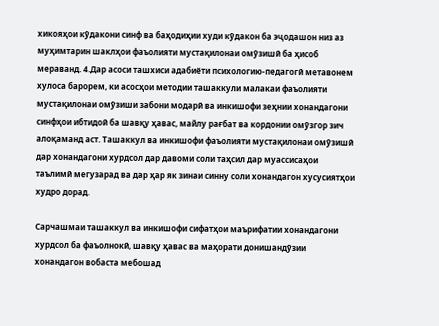хикояҳои кӯдакони синф ва баҳодиҳии худи кӯдакон ба эҷодашон низ аз муҳимтарин шаклҳои фаъолияти мустақилонаи омӯзишӣ ба ҳисоб мераванд. 4.Дар асоси ташхиси адабиёти психологию-педагогӣ метавонем хулоса барорем, ки асосҳои методии ташаккули малакаи фаъолияти мустақилонаи омӯзиши забони модарӣ ва инкишофи зеҳнии хонандагони синфҳои ибтидоӣ ба шавқу ҳавас, майлу рағбат ва кордонии омӯзгор зич алоқаманд аст. Ташаккул ва инкишофи фаъолияти мустақилонаи омӯзишӣ дар хонандагони хурдсол дар давоми соли таҳсил дар муассисаҳои таълимӣ мегузарад ва дар ҳар як зинаи синну соли хонандагон хусусиятҳои худро дорад.

Сарчашмаи ташаккул ва инкишофи сифатҳои маърифатии хонандагони хурдсол ба фаъолнокӣ, шавқу ҳавас ва маҳорати донишандӯзии хонандагон вобаста мебошад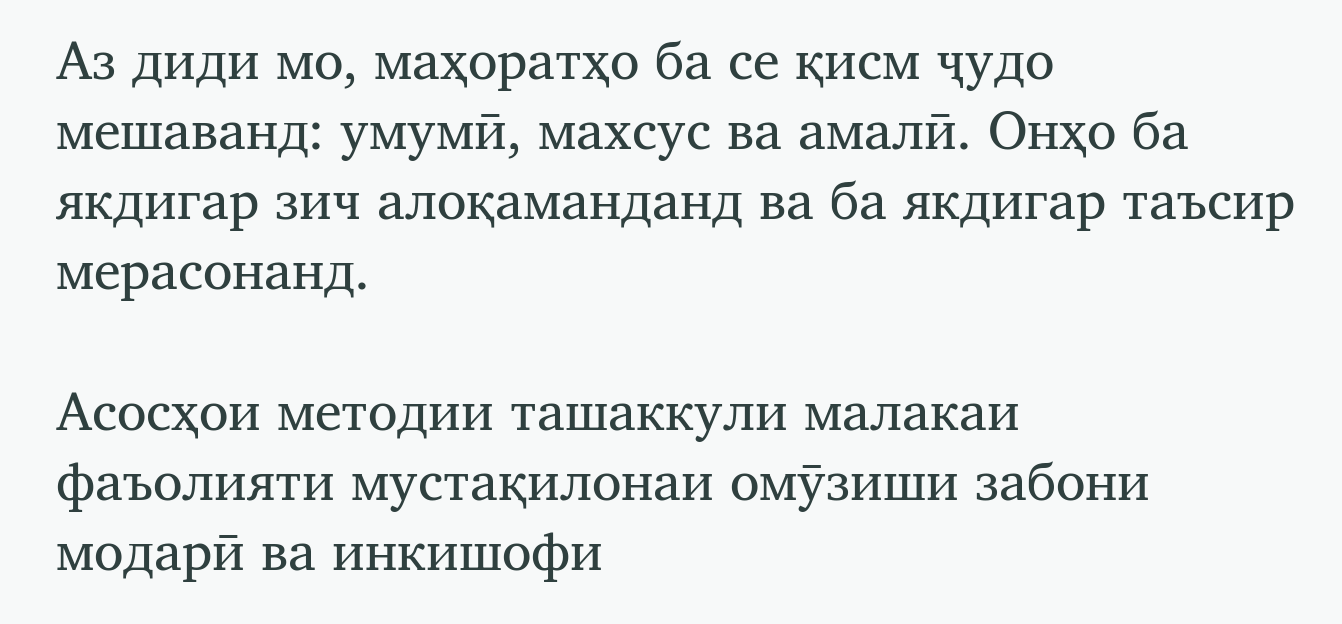Аз диди мо, маҳоратҳо ба се қисм ҷудо мешаванд: умумӣ, махсус ва амалӣ. Онҳо ба якдигар зич алоқаманданд ва ба якдигар таъсир мерасонанд.

Асосҳои методии ташаккули малакаи фаъолияти мустақилонаи омӯзиши забони модарӣ ва инкишофи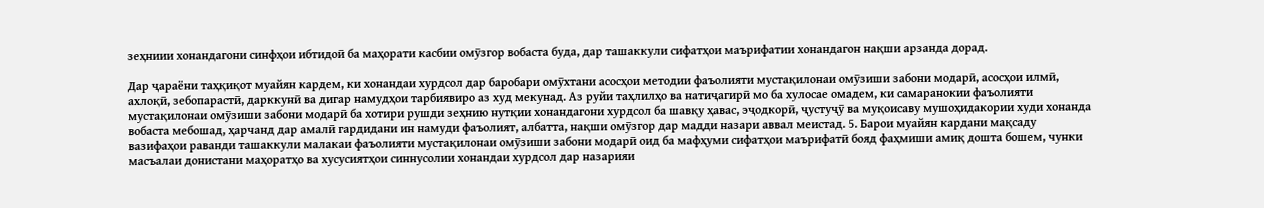зеҳниии хонандагони синфҳои ибтидоӣ ба маҳорати касбии омӯзгор вобаста буда, дар ташаккули сифатҳои маърифатии хонандагон нақши арзанда дорад.

Дар ҷараёни таҳқиқот муайян кардем, ки хонандаи хурдсол дар баробари омӯхтани асосҳои методии фаъолияти мустақилонаи омӯзиши забони модарӣ, асосҳои илмӣ, ахлоқӣ, зебопарастӣ, дарккунӣ ва дигар намудҳои тарбиявиро аз худ мекунад. Аз руйи таҳлилҳо ва натиҷагирӣ мо ба хулосае омадем, ки самаранокии фаъолияти мустақилонаи омӯзиши забони модарӣ ба хотири рушди зеҳнию нутқии хонандагони хурдсол ба шавқу ҳавас, эҷодкорӣ, ҷустуҷӯ ва муқоисаву мушоҳидакории худи хонанда вобаста мебошад, ҳарчанд дар амалӣ гардидани ин намуди фаъолият, албатта, нақши омӯзгор дар мадди назари аввал меистад. 5. Барои муайян кардани мақсаду вазифаҳои раванди ташаккули малакаи фаъолияти мустақилонаи омӯзиши забони модарӣ оид ба мафҳуми сифатҳои маърифатӣ бояд фаҳмиши амиқ дошта бошем, чунки масъалаи донистани маҳоратҳо ва хусусиятҳои синнусолии хонандаи хурдсол дар назарияи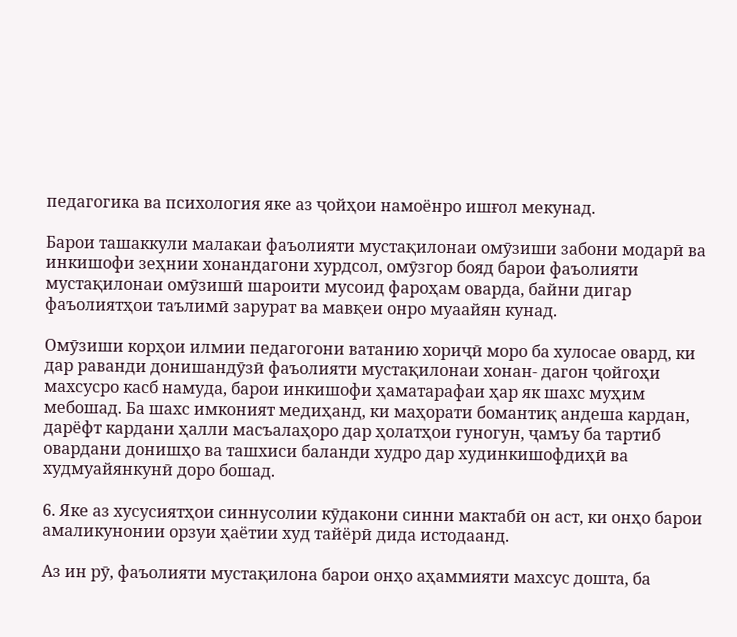педагогика ва психология яке аз ҷойҳои намоёнро ишғол мекунад.

Барои ташаккули малакаи фаъолияти мустақилонаи омӯзиши забони модарӣ ва инкишофи зеҳнии хонандагони хурдсол, омӯзгор бояд барои фаъолияти мустақилонаи омӯзишӣ шароити мусоид фароҳам оварда, байни дигар фаъолиятҳои таълимӣ зарурат ва мавқеи онро муаайян кунад.

Омӯзиши корҳои илмии педагогони ватанию хориҷӣ моро ба хулосае овард, ки дар раванди донишандӯзӣ фаъолияти мустақилонаи хонан- дагон ҷойгоҳи махсусро касб намуда, барои инкишофи ҳаматарафаи ҳар як шахс муҳим мебошад. Ба шахс имконият медиҳанд, ки маҳорати бомантиқ андеша кардан, дарёфт кардани ҳалли масъалаҳоро дар ҳолатҳои гуногун, ҷамъу ба тартиб овардани донишҳо ва ташхиси баланди худро дар худинкишофдиҳӣ ва худмуайянкунӣ доро бошад.

6. Яке аз хусусиятҳои синнусолии кӯдакони синни мактабӣ он аст, ки онҳо барои амаликунонии орзуи ҳаётии худ тайёрӣ дида истодаанд.

Аз ин рӯ, фаъолияти мустақилона барои онҳо аҳаммияти махсус дошта, ба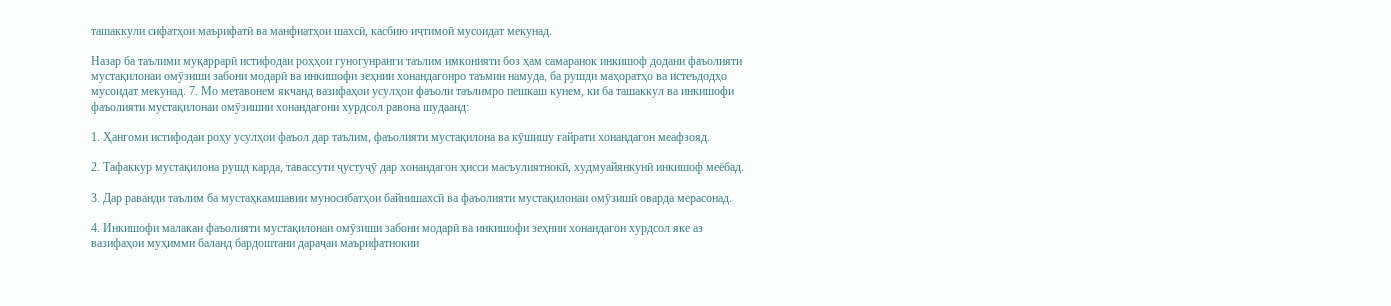ташаккули сифатҳои маърифатӣ ва манфиатҳои шахсӣ, касбию иҷтимоӣ мусоидат мекунад.

Назар ба таълими муқаррарӣ истифодаи роҳҳои гуногунранги таълим имконияти боз ҳам самаранок инкишоф додани фаъолияти мустақилонаи омӯзиши забони модарӣ ва инкишофи зеҳнии хонандагонро таъмин намуда, ба рушди маҳоратҳо ва истеъдодҳо мусоидат мекунад. 7. Мо метавонем якчанд вазифаҳои усулҳои фаъоли таълимро пешкаш кунем, ки ба ташаккул ва инкишофи фаъолияти мустақилонаи омӯзишии хонандагони хурдсол равона шудаанд:

1. Ҳангоми истифодаи роҳу усулҳои фаъол дар таълим, фаъолияти мустақилона ва кӯшишу ғайрати хонандагон меафзояд.

2. Тафаккур мустақилона рушд карда, тавассути ҷустуҷӯ дар хонандагон ҳисси масъулиятнокӣ, худмуайянкунӣ инкишоф меёбад.

3. Дар раванди таълим ба мустаҳкамшавии муносибатҳои байнишахсӣ ва фаъолияти мустақилонаи омӯзишӣ оварда мерасонад.

4. Инкишофи малакаи фаъолияти мустақилонаи омӯзиши забони модарӣ ва инкишофи зеҳнии хонандагон хурдсол яке аз вазифаҳои муҳимми баланд бардоштани дараҷаи маърифатнокии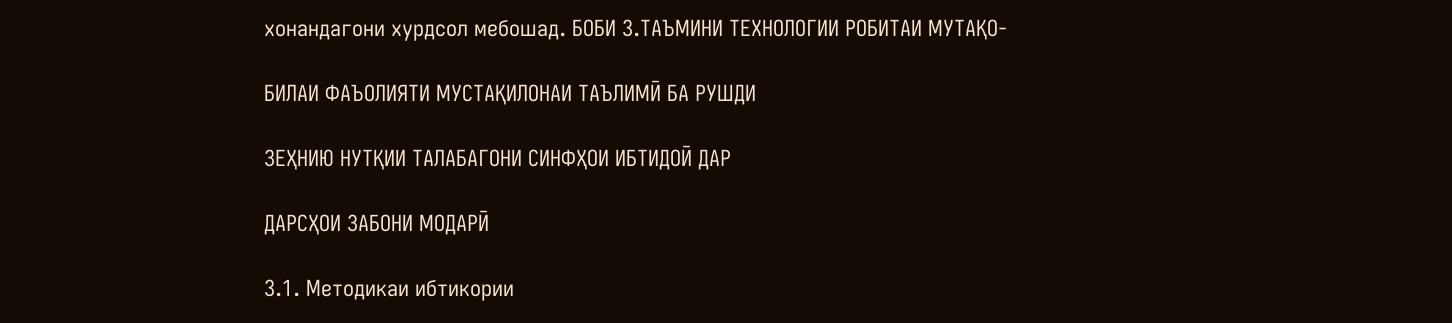хонандагони хурдсол мебошад. БОБИ 3.ТАЪМИНИ ТЕХНОЛОГИИ РОБИТАИ МУТАҚО-

БИЛАИ ФАЪОЛИЯТИ МУСТАҚИЛОНАИ ТАЪЛИМӢ БА РУШДИ

ЗЕҲНИЮ НУТҚИИ ТАЛАБАГОНИ СИНФҲОИ ИБТИДОӢ ДАР

ДАРСҲОИ ЗАБОНИ МОДАРӢ

3.1. Методикаи ибтикории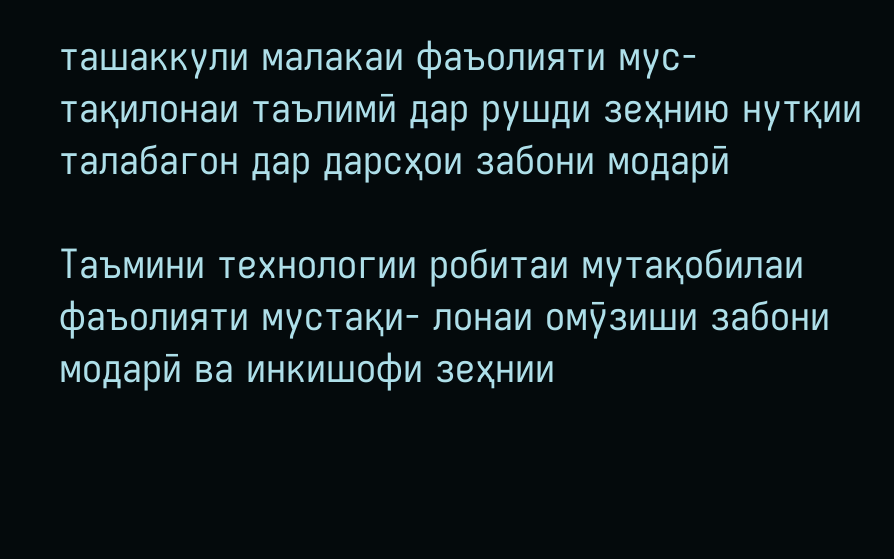ташаккули малакаи фаъолияти мус- тақилонаи таълимӣ дар рушди зеҳнию нутқии талабагон дар дарсҳои забони модарӣ

Таъмини технологии робитаи мутақобилаи фаъолияти мустақи- лонаи омӯзиши забони модарӣ ва инкишофи зеҳнии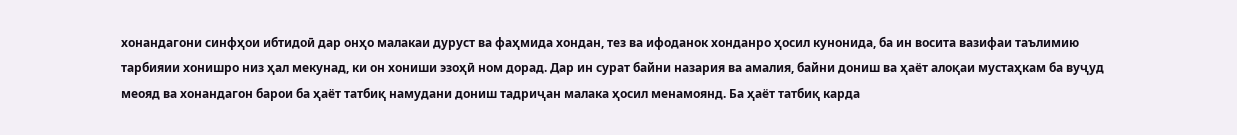хонандагони синфҳои ибтидоӣ дар онҳо малакаи дуруст ва фаҳмида хондан, тез ва ифоданок хонданро ҳосил кунонида, ба ин восита вазифаи таълимию тарбияии хонишро низ ҳал мекунад, ки он хониши эзоҳӣ ном дорад. Дар ин сурат байни назария ва амалия, байни дониш ва ҳаёт алоқаи мустаҳкам ба вуҷуд меояд ва хонандагон барои ба ҳаёт татбиқ намудани дониш тадриҷан малака ҳосил менамоянд. Ба ҳаёт татбиқ карда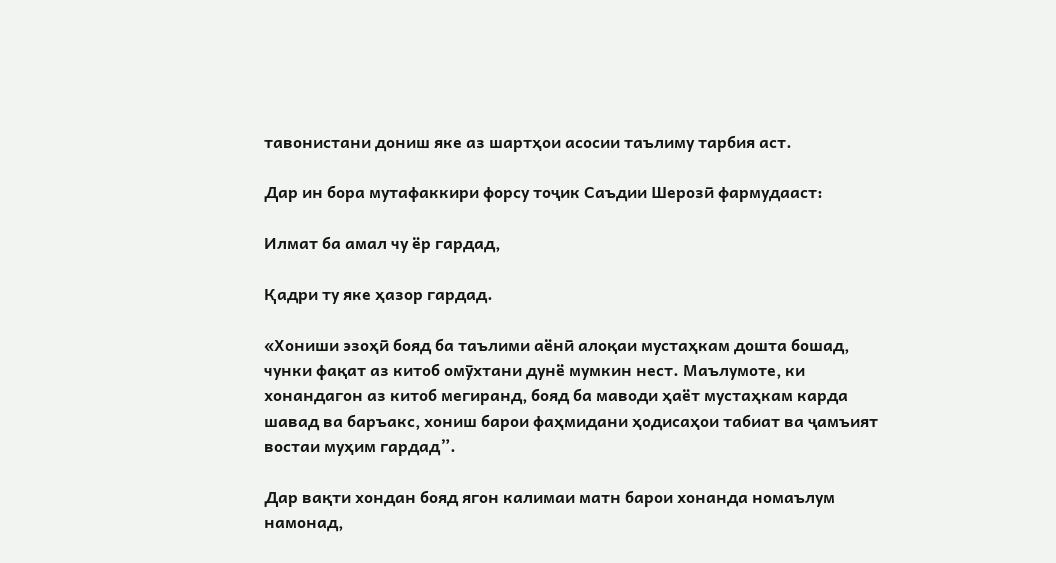тавонистани дониш яке аз шартҳои асосии таълиму тарбия аст.

Дар ин бора мутафаккири форсу тоҷик Саъдии Шерозӣ фармудааст:

Илмат ба амал чу ёр гардад,

Қадри ту яке ҳазор гардад.

«Хониши эзоҳӣ бояд ба таълими аёнӣ алоқаи мустаҳкам дошта бошад, чунки фақат аз китоб омӯхтани дунё мумкин нест. Маълумоте, ки хонандагон аз китоб мегиранд, бояд ба маводи ҳаёт мустаҳкам карда шавад ва баръакс, хониш барои фаҳмидани ҳодисаҳои табиат ва ҷамъият востаи муҳим гардад”.

Дар вақти хондан бояд ягон калимаи матн барои хонанда номаълум намонад,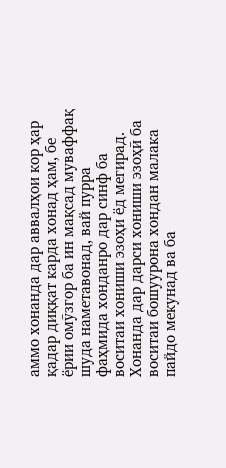аммо хонанда дар аввалҳои кор ҳар қадар диққат карда хонад ҳам, бе ёрии омӯзгор ба ин мақсад муваффақ шуда наметавонад, вай пурра фаҳмида хонданро дар синф ба воситаи хониши эзоҳи ёд мегирад. Хонанда дар дарси хониши эзоҳӣ ба воситаи бошуурона хондан малака пайдо мекунад ва ба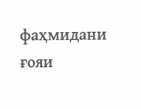фаҳмидани ғояи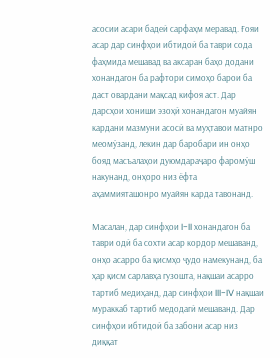асосии асари бадеӣ сарфаҳм меравад. Ғояи асар дар синфҳои ибтидоӣ ба таври сода фаҳмида мешавад ва аксаран баҳо додани хонандагон ба рафтори симоҳо барои ба даст овардани мақсад кифоя аст. Дар дарсҳои хониши эзоҳӣ хонандагон муайян кардани мазмуни асосӣ ва муҳтавои матнро меомӯзанд, лекин дар баробари ин онҳо бояд масъалаҳои дуюмдараҷаро фаромӯш накунанд, онҳоро низ ёфта аҳаммияташонро муайян карда тавонанд.

Масалан, дар синфҳои I-II хонандагон ба таври одӣ ба сохти асар кордор мешаванд, онҳо асарро ба қисмҳо ҷудо намекунанд, ба ҳар қисм сарлавҳа гузошта, нақшаи асарро тартиб медиҳанд, дар синфҳои III-IV нақшаи мураккаб тартиб медодагӣ мешаванд. Дар синфҳои ибтидоӣ ба забони асар низ диққат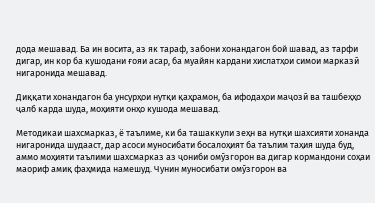дода мешавад. Ба ин восита, аз як тараф, забони хонандагон бой шавад, аз тарфи дигар, ин кор ба кушодани ғояи асар, ба муайян кардани хислатҳои симои марказӣ нигаронида мешавад.

Диққати хонандагон ба унсурҳои нутқи қаҳрамон, ба ифодаҳои маҷозӣ ва ташбеҳҳо ҷалб карда шуда, моҳияти онҳо кушода мешавад.

Методикаи шахсмарказ, ё таълиме, ки ба ташаккули зеҳн ва нутқи шахсияти хонанда нигаронида шудааст, дар асоси муносибати босалоҳият ба таълим таҳия шуда буд, аммо моҳияти таълими шахсмарказ аз ҷониби омӯзгорон ва дигар кормандони соҳаи маориф амиқ фаҳмида намешуд. Чунин муносибати омӯзгорон ва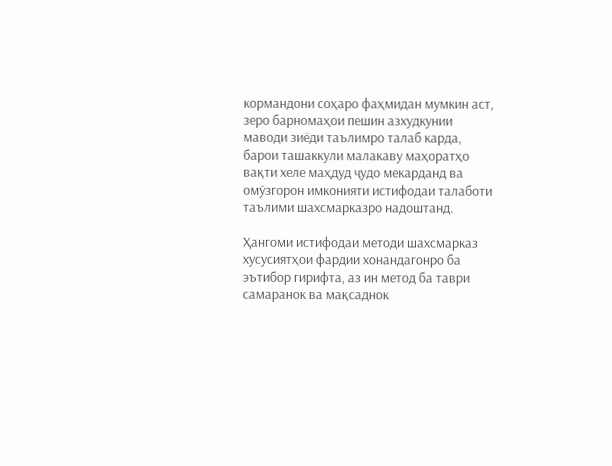кормандони соҳаро фаҳмидан мумкин аст, зеро барномаҳои пешин азхудкунии маводи зиёди таълимро талаб карда, барои ташаккули малакаву маҳоратҳо вақти хеле маҳдуд ҷудо мекарданд ва омӯзгорон имконияти истифодаи талаботи таълими шахсмарказро надоштанд.

Ҳангоми истифодаи методи шахсмарказ хусусиятҳои фардии хонандагонро ба эътибор гирифта, аз ин метод ба таври самаранок ва мақсаднок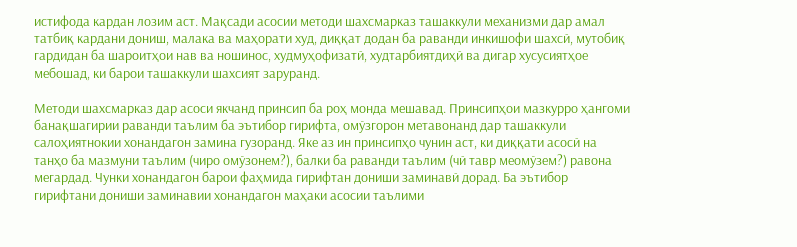истифода кардан лозим аст. Мақсади асосии методи шахсмарказ ташаккули механизми дар амал татбиқ кардани дониш, малака ва маҳорати худ, диққат додан ба раванди инкишофи шахсӣ, мутобиқ гардидан ба шароитҳои нав ва ношинос, худмуҳофизатӣ, худтарбиятдиҳӣ ва дигар хусусиятҳое мебошад, ки барои ташаккули шахсият заруранд.

Методи шахсмарказ дар асоси якчанд принсип ба роҳ монда мешавад. Принсипҳои мазкурро ҳангоми банақшагирии раванди таълим ба эътибор гирифта, омӯзгорон метавонанд дар ташаккули салоҳиятнокии хонандагон замина гузоранд. Яке аз ин принсипҳо чунин аст, ки диққати асосӣ на танҳо ба мазмуни таълим (чиро омӯзонем?), балки ба раванди таълим (чӣ тавр меомӯзем?) равона мегардад. Чунки хонандагон барои фаҳмида гирифтан дониши заминавӣ дорад. Ба эътибор гирифтани дониши заминавии хонандагон маҳаки асосии таълими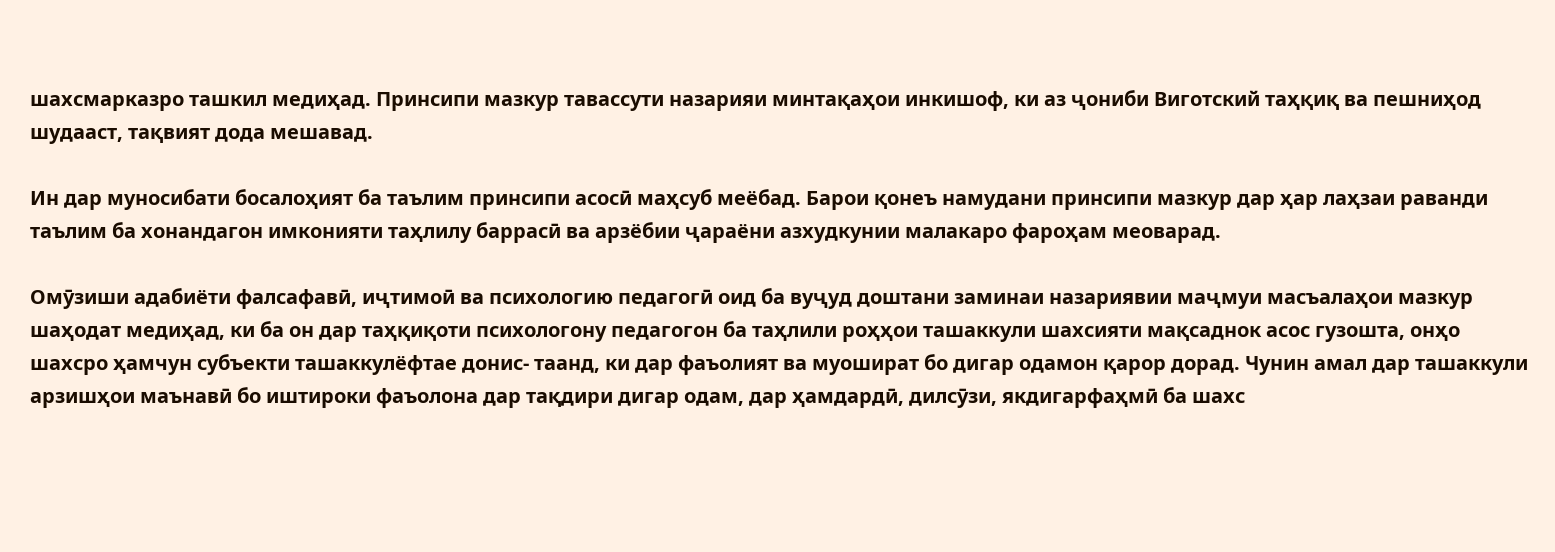шахсмарказро ташкил медиҳад. Принсипи мазкур тавассути назарияи минтақаҳои инкишоф, ки аз ҷониби Виготский таҳқиқ ва пешниҳод шудааст, тақвият дода мешавад.

Ин дар муносибати босалоҳият ба таълим принсипи асосӣ маҳсуб меёбад. Барои қонеъ намудани принсипи мазкур дар ҳар лаҳзаи раванди таълим ба хонандагон имконияти таҳлилу баррасӣ ва арзёбии ҷараёни азхудкунии малакаро фароҳам меоварад.

Омӯзиши адабиёти фалсафавӣ, иҷтимоӣ ва психологию педагогӣ оид ба вуҷуд доштани заминаи назариявии маҷмуи масъалаҳои мазкур шаҳодат медиҳад, ки ба он дар таҳқиқоти психологону педагогон ба таҳлили роҳҳои ташаккули шахсияти мақсаднок асос гузошта, онҳо шахсро ҳамчун субъекти ташаккулёфтае донис- таанд, ки дар фаъолият ва муошират бо дигар одамон қарор дорад. Чунин амал дар ташаккули арзишҳои маънавӣ бо иштироки фаъолона дар тақдири дигар одам, дар ҳамдардӣ, дилсӯзи, якдигарфаҳмӣ ба шахс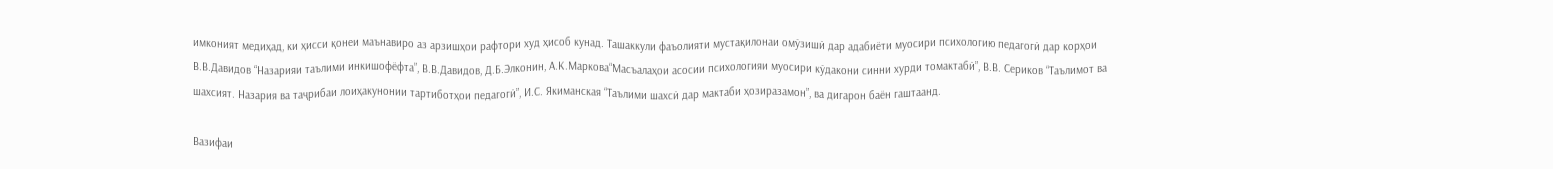имконият медиҳад, ки ҳисси қонеи маънавиро аз арзишҳои рафтори худ ҳисоб кунад. Ташаккули фаъолияти мустақилонаи омӯзишӣ дар адабиёти муосири психологию педагогӣ дар корҳои В.В.Давидов “Назарияи таълими инкишофёфта”, В.В.Давидов, Д.Б.Элконин, А.К.Маркова“Масъалаҳои асосии психологияи муосири кӯдакони синни хурди томактабӣ”, В.В. Сериков “Таълимот ва шахсият. Назария ва таҷрибаи лоиҳакунонии тартиботҳои педагогӣ”, И.С. Якиманская “Таълими шахсӣ дар мактаби ҳозиразамон”, ва дигарон баён гаштаанд.

Вазифаи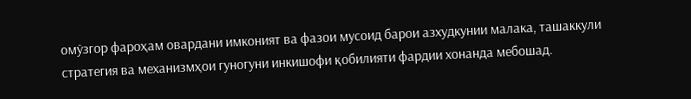омӯзгор фароҳам овардани имконият ва фазои мусоид барои азхудкунии малака, ташаккули стратегия ва механизмҳои гуногуни инкишофи қобилияти фардии хонанда мебошад.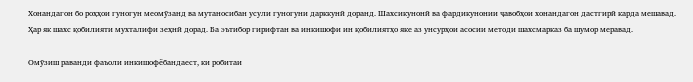Хонандагон бо роҳҳои гуногун меомӯзанд ва мутаносибан усули гуногуни дарккунӣ доранд. Шахсикунонӣ ва фардикунонии ҷавобҳои хонандагон дастгирӣ карда мешавад. Ҳар як шахс қобилияти мухталифи зеҳнӣ дорад. Ба эътибор гирифтан ва инкишофи ин қобилиятҳо яке аз унсурҳои асосии методи шахсмарказ ба шумор меравад.

Омӯзиш раванди фаъоли инкишофёбандаест, ки робитаи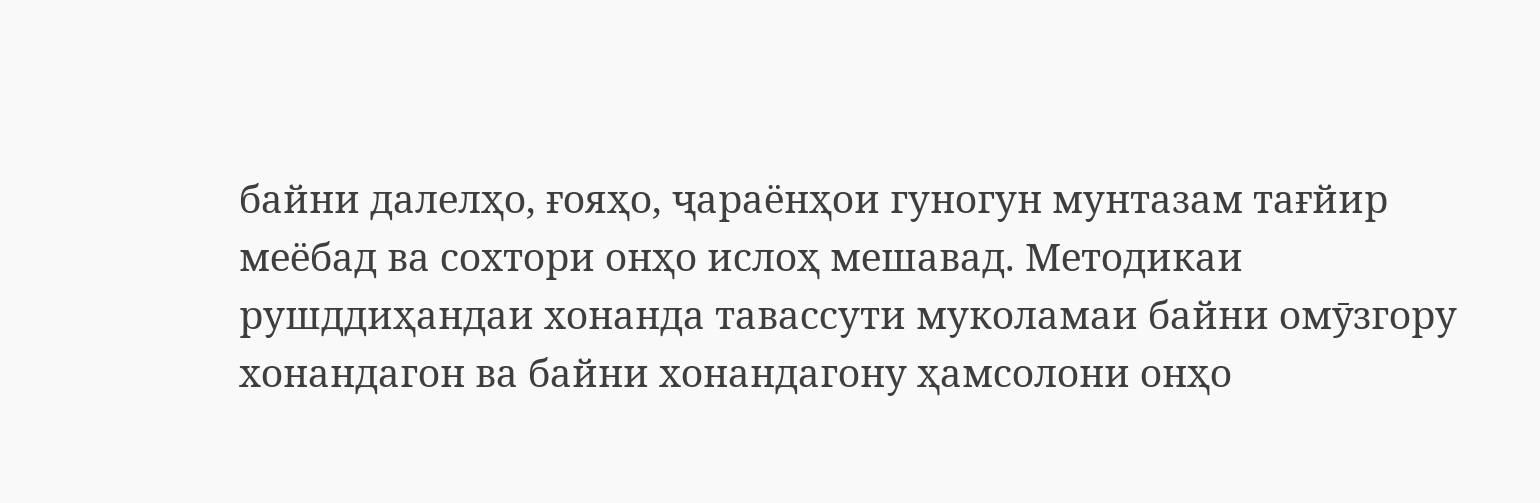байни далелҳо, ғояҳо, ҷараёнҳои гуногун мунтазам тағйир меёбад ва сохтори онҳо ислоҳ мешавад. Методикаи рушддиҳандаи хонанда тавассути муколамаи байни омӯзгору хонандагон ва байни хонандагону ҳамсолони онҳо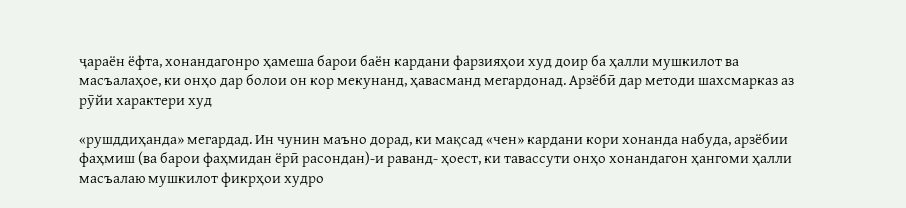ҷараён ёфта, хонандагонро ҳамеша барои баён кардани фарзияҳои худ доир ба ҳалли мушкилот ва масъалаҳое, ки онҳо дар болои он кор мекунанд, ҳавасманд мегардонад. Арзёбӣ дар методи шахсмарказ аз рӯйи характери худ

«рушддиҳанда» мегардад. Ин чунин маъно дорад, ки мақсад «чен» кардани кори хонанда набуда, арзёбии фаҳмиш (ва барои фаҳмидан ёрӣ расондан)-и раванд- ҳоест, ки тавассути онҳо хонандагон ҳангоми ҳалли масъалаю мушкилот фикрҳои худро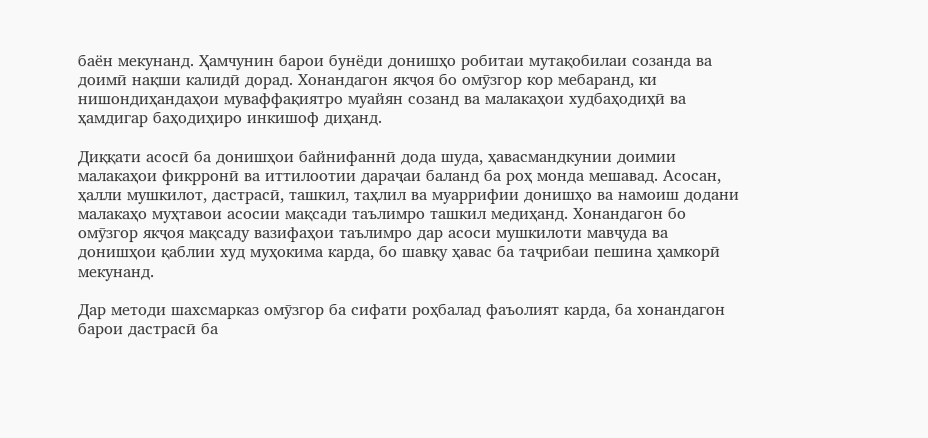баён мекунанд. Ҳамчунин барои бунёди донишҳо робитаи мутақобилаи созанда ва доимӣ нақши калидӣ дорад. Хонандагон якҷоя бо омӯзгор кор мебаранд, ки нишондиҳандаҳои муваффақиятро муайян созанд ва малакаҳои худбаҳодиҳӣ ва ҳамдигар баҳодиҳиро инкишоф диҳанд.

Диққати асосӣ ба донишҳои байнифаннӣ дода шуда, ҳавасмандкунии доимии малакаҳои фикрронӣ ва иттилоотии дараҷаи баланд ба роҳ монда мешавад. Асосан, ҳалли мушкилот, дастрасӣ, ташкил, таҳлил ва муаррифии донишҳо ва намоиш додани малакаҳо муҳтавои асосии мақсади таълимро ташкил медиҳанд. Хонандагон бо омӯзгор якҷоя мақсаду вазифаҳои таълимро дар асоси мушкилоти мавҷуда ва донишҳои қаблии худ муҳокима карда, бо шавқу ҳавас ба таҷрибаи пешина ҳамкорӣ мекунанд.

Дар методи шахсмарказ омӯзгор ба сифати роҳбалад фаъолият карда, ба хонандагон барои дастрасӣ ба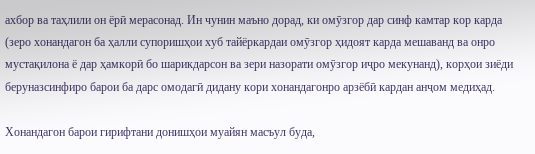ахбор ва таҳлили он ёрӣ мерасонад. Ин чунин маъно дорад, ки омӯзгор дар синф камтар кор карда (зеро хонандагон ба ҳалли супоришҳои хуб тайёркардаи омӯзгор ҳидоят карда мешаванд ва онро мустақилона ё дар ҳамкорӣ бо шарикдарсон ва зери назорати омӯзгор иҷро мекунанд), корҳои зиёди беруназсинфиро барои ба дарс омодагӣ дидану кори хонандагонро арзёбӣ кардан анҷом медиҳад.

Хонандагон барои гирифтани донишҳои муайян масъул буда,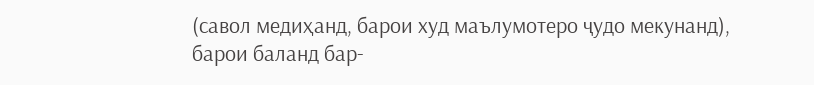(савол медиҳанд, барои худ маълумотеро ҷудо мекунанд), барои баланд бар-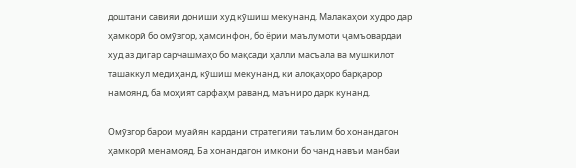доштани савияи дониши худ кӯшиш мекунанд. Малакаҳои худро дар ҳамкорӣ бо омӯзгор, ҳамсинфон, бо ёрии маълумоти ҷамъовардаи худ аз дигар сарчашмаҳо бо мақсади ҳалли масъала ва мушкилот ташаккул медиҳанд, кӯшиш мекунанд, ки алоқаҳоро барқарор намоянд, ба моҳият сарфаҳм раванд, маъниро дарк кунанд.

Омӯзгор барои муайян кардани стратегияи таълим бо хонандагон ҳамкорӣ менамояд. Ба хонандагон имкони бо чанд навъи манбаи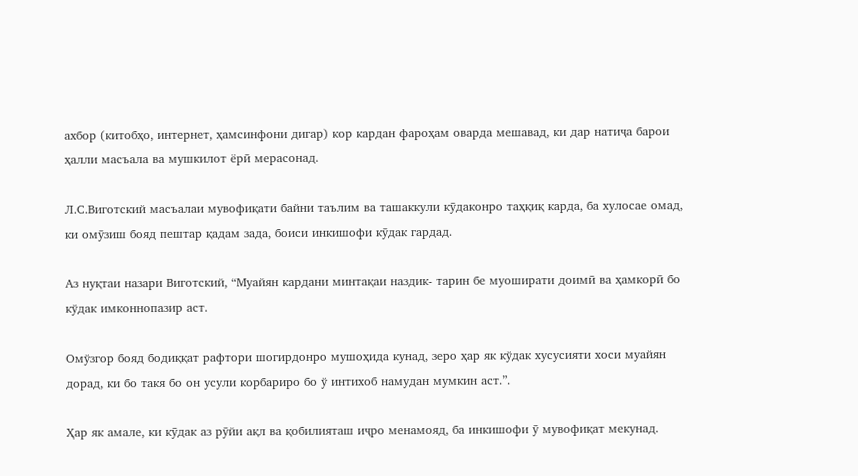ахбор (китобҳо, интернет, ҳамсинфони дигар) кор кардан фароҳам оварда мешавад, ки дар натиҷа барои ҳалли масъала ва мушкилот ёрӣ мерасонад.

Л.С.Виготский масъалаи мувофиқати байни таълим ва ташаккули кӯдаконро таҳқиқ карда, ба хулосае омад, ки омӯзиш бояд пештар қадам зада, боиси инкишофи кӯдак гардад.

Аз нуқтаи назари Виготский, “Муайян кардани минтақаи наздик- тарин бе муоширати доимӣ ва ҳамкорӣ бо кўдак имконнопазир аст.

Омўзгор бояд бодиққат рафтори шогирдонро мушоҳида кунад, зеро ҳар як кўдак хусусияти хоси муайян дорад, ки бо такя бо он усули корбариро бо ў интихоб намудан мумкин аст.”.

Ҳар як амале, ки кӯдак аз рӯйи ақл ва қобилияташ иҷро менамояд, ба инкишофи ӯ мувофиқат мекунад.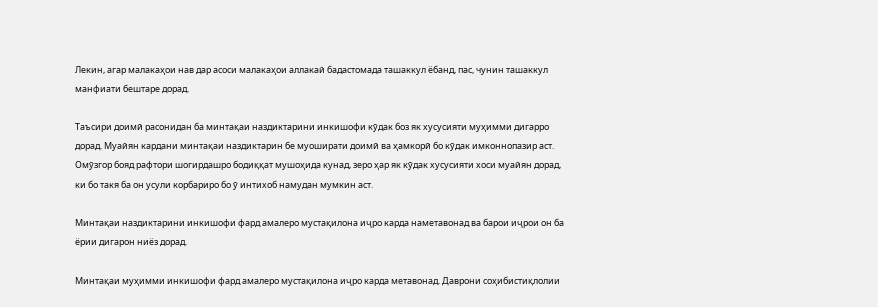Лекин, агар малакаҳои нав дар асоси малакаҳои аллакай бадастомада ташаккул ёбанд, пас, чунин ташаккул манфиати бештаре дорад.

Таъсири доимӣ расонидан ба минтақаи наздиктарини инкишофи кӯдак боз як хусусияти муҳимми дигарро дорад. Муайян кардани минтақаи наздиктарин бе муоширати доимӣ ва ҳамкорӣ бо кӯдак имконнопазир аст. Омӯзгор бояд рафтори шогирдашро бодиққат мушоҳида кунад, зеро ҳар як кӯдак хусусияти хоси муайян дорад, ки бо такя ба он усули корбариро бо ӯ интихоб намудан мумкин аст.

Минтақаи наздиктарини инкишофи фард амалеро мустақилона иҷро карда наметавонад ва барои иҷрои он ба ёрии дигарон ниёз дорад.

Минтақаи муҳимми инкишофи фард амалеро мустақилона иҷро карда метавонад. Даврони соҳибистиқлолии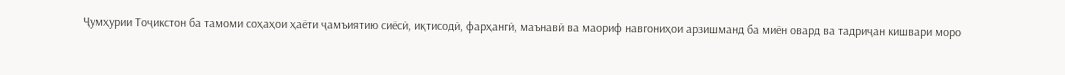Ҷумҳурии Тоҷикстон ба тамоми соҳаҳои ҳаёти ҷамъиятию сиёсӣ, иқтисодӣ, фарҳангӣ, маънавӣ ва маориф навгониҳои арзишманд ба миён овард ва тадриҷан кишвари моро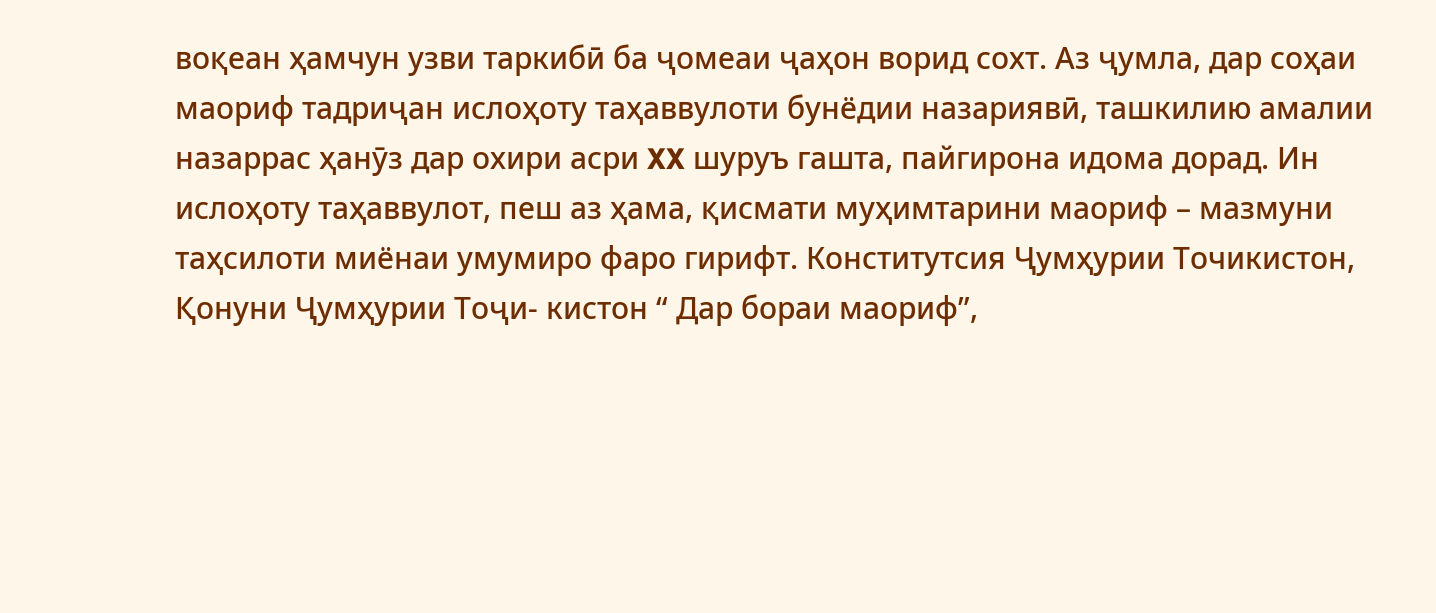воқеан ҳамчун узви таркибӣ ба ҷомеаи ҷаҳон ворид сохт. Аз ҷумла, дар соҳаи маориф тадриҷан ислоҳоту таҳаввулоти бунёдии назариявӣ, ташкилию амалии назаррас ҳанӯз дар охири асри XX шуруъ гашта, пайгирона идома дорад. Ин ислоҳоту таҳаввулот, пеш аз ҳама, қисмати муҳимтарини маориф – мазмуни таҳсилоти миёнаи умумиро фаро гирифт. Конститутсия Ҷумҳурии Точикистон, Қонуни Ҷумҳурии Тоҷи- кистон “ Дар бораи маориф”,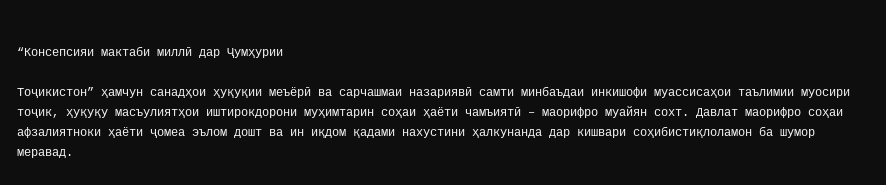“Консепсияи мактаби миллӣ дар Ҷумҳурии

Тоҷикистон” ҳамчун санадҳои ҳуқуқии меъёрӣ ва сарчашмаи назариявӣ самти минбаъдаи инкишофи муассисаҳои таълимии муосири тоҷик, ҳуқуқу масъулиятҳои иштирокдорони муҳимтарин соҳаи ҳаёти чамъиятӣ – маорифро муайян сохт. Давлат маорифро соҳаи афзалиятноки ҳаёти ҷомеа эълом дошт ва ин иқдом қадами нахустини ҳалкунанда дар кишвари соҳибистиқлоламон ба шумор меравад.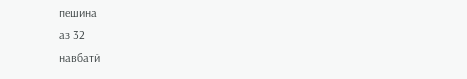пешина
аз 32
навбатӣ